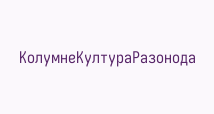КолумнеКултураРазонода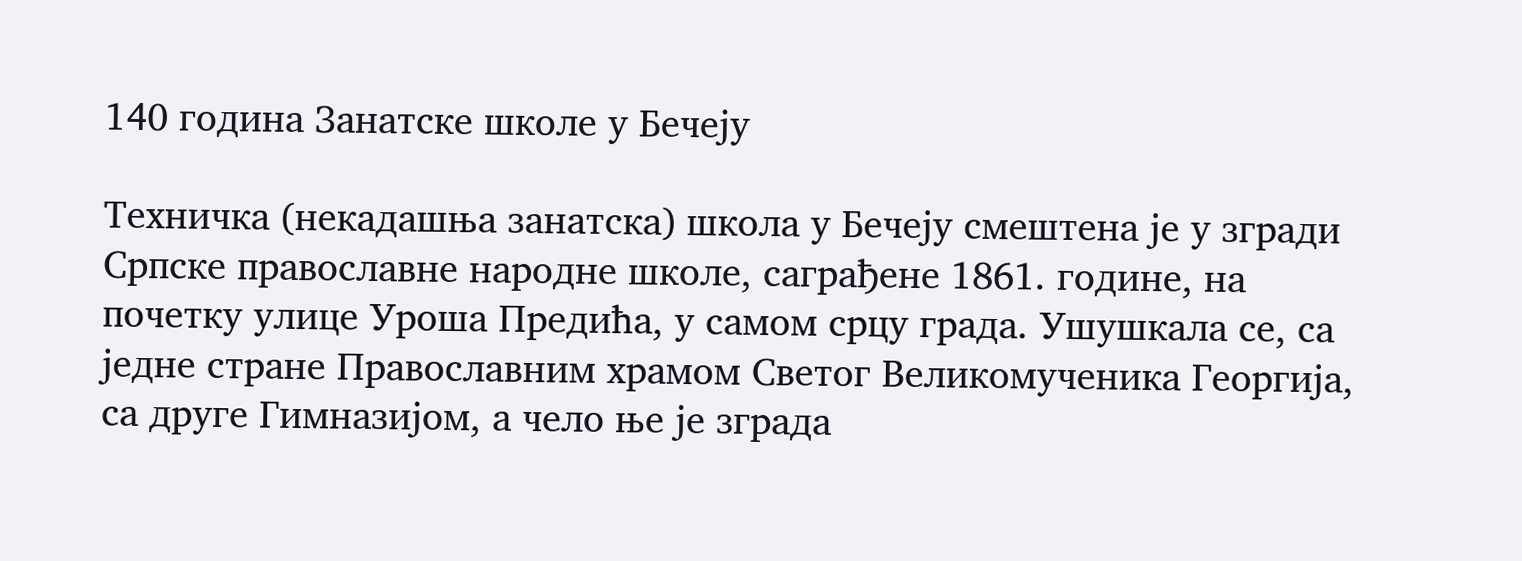140 година Занатске школе у Бечеју

Техничка (некадашња занатска) школа у Бечеју смештена је у згради Српске православне народне школе, саграђене 1861. године, на почетку улице Уроша Предића, у самом срцу града. Ушушкала се, са једне стране Православним храмом Светог Великомученика Георгија, са друге Гимназијом, а чело ње је зграда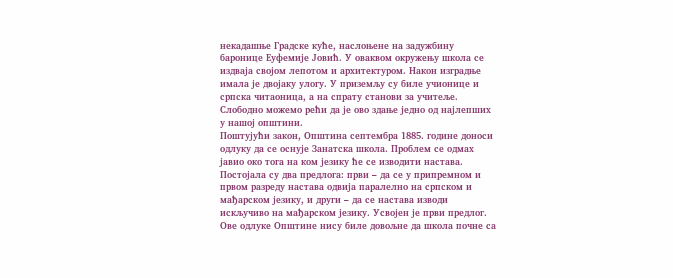некадашње Градске куће, наслоњене на задужбину баронице Еуфемије Јовић. У оваквом окружењу школа се издваја својом лепотом и архитектуром. Након изградње имала је двојаку улогу. У приземљу су биле учионице и српска читаоница, а на спрату станови за учитеље. Слободно можемо рећи да је ово здање једно од најлепших у нашој општини.
Поштујући закон, Општина септембра 1885. године доноси одлуку да се оснује Занатска школа. Проблем се одмах јавио око тога на ком језику ће се изводити настава. Постојала су два предлога: први – да се у припремном и првом разреду настава одвија паралелно на српском и мађарском језику, и други – да се настава изводи искључиво на мађарском језику. Усвојен је први предлог. Ове одлуке Општине нису биле довољне да школа почне са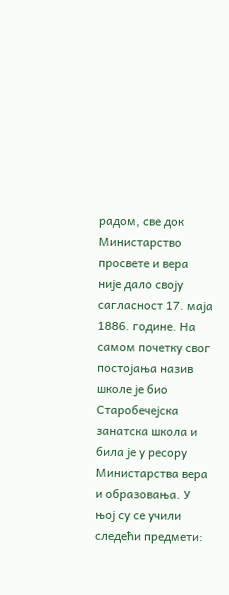радом, све док Министарство просвете и вера није дало своју сагласност 17. маја 1886. године. На самом почетку свог постојања назив школе је био Старобечејска занатска школа и била је у ресору Министарства вера и образовања. У њој су се учили следећи предмети: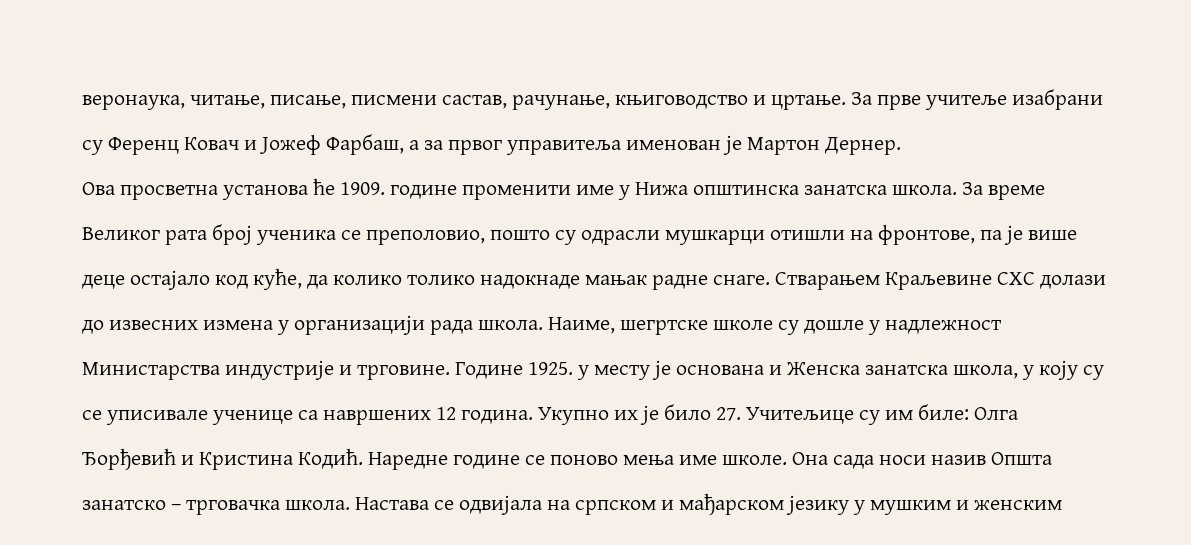веронаука, читање, писање, писмени састав, рачунање, књиговодство и цртање. За прве учитеље изабрани су Ференц Ковач и Јожеф Фарбаш, а за првог управитеља именован је Мартон Дернер.
Ова просветна установа ће 1909. године променити име у Нижа општинска занатска школа. За време Великог рата број ученика се преполовио, пошто су одрасли мушкарци отишли на фронтове, па је више деце остајало код куће, да колико толико надокнаде мањак радне снаге. Стварањем Краљевине СХС долази до извесних измена у организацији рада школа. Наиме, шегртске школе су дошле у надлежност Министарства индустрије и трговине. Године 1925. у месту је основана и Женска занатска школа, у коју су се уписивале ученице са навршених 12 година. Укупно их је било 27. Учитељице су им биле: Олга Ђорђевић и Кристина Кодић. Наредне године се поново мења име школе. Она сада носи назив Општа занатско – трговачка школа. Настава се одвијала на српском и мађарском језику у мушким и женским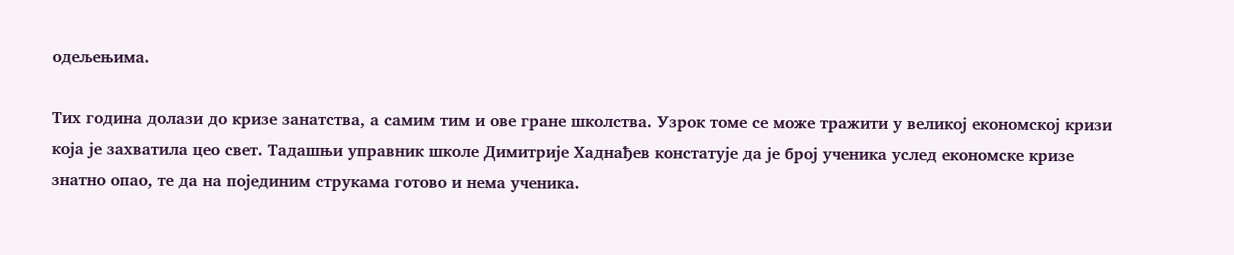одељењима.

Тих година долази до кризе занатства, а самим тим и ове гране школства. Узрок томе се може тражити у великој економској кризи која је захватила цео свет. Тадашњи управник школе Димитрије Хаднађев констатује да је број ученика услед економске кризе знатно опао, те да на појединим струкама готово и нема ученика.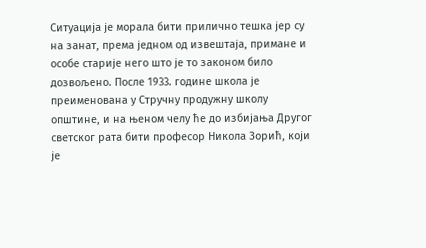Ситуација је морала бити прилично тешка јер су на занат, према једном од извештаја, примане и особе старије него што је то законом било дозвољено. После 1933. године школа је преименована у Стручну продужну школу општине, и на њеном челу ће до избијања Другог светског рата бити професор Никола Зорић, који је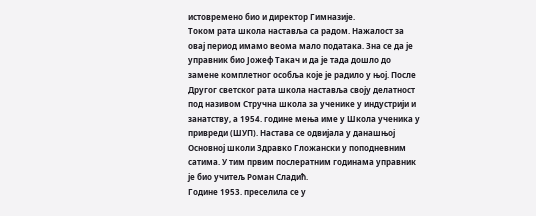истовремено био и директор Гимназије.
Током рата школа наставља са радом. Нажалост за овај период имамо веома мало података. Зна се да је управник био Јожеф Такач и да је тада дошло до замене комплетног особља које је радило у њој. После Другог светског рата школа наставља своју делатност под називом Стручна школа за ученике у индустрији и занатству, а 1954. године мења име у Школа ученика у привреди (ШУП). Настава се одвијала у данашњој Основној школи Здравко Гложански у поподневним сатима. У тим првим послератним годинама управник је био учитељ Роман Сладић.
Године 1953. преселила се у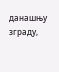данашњу зграду,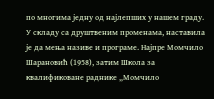по многима једну од најлепших у нашем граду. У складу са друштвеним променама, наставила је да мења називе и програме. Најпре Момчило Шарановић (1958), затим Школа за квалификоване раднике „Момчило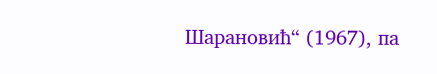Шарановић“ (1967), па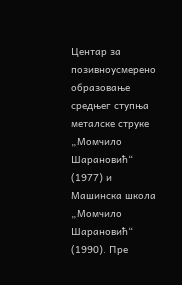Центар за позивноусмерено образовање средњег ступња металске струке „Момчило Шарановић“ (1977) и Машинска школа „Момчило Шарановић“ (1990). Пре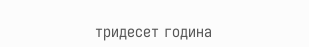тридесет година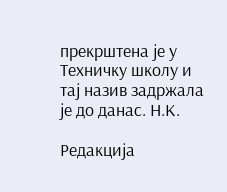прекрштена је у Техничку школу и тај назив задржала је до данас. Н.К.

Редакција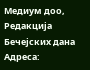Медиум доо, Редакција Бечејских дана Адреса: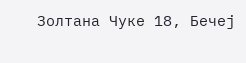Золтана Чуке 18, Бечеј